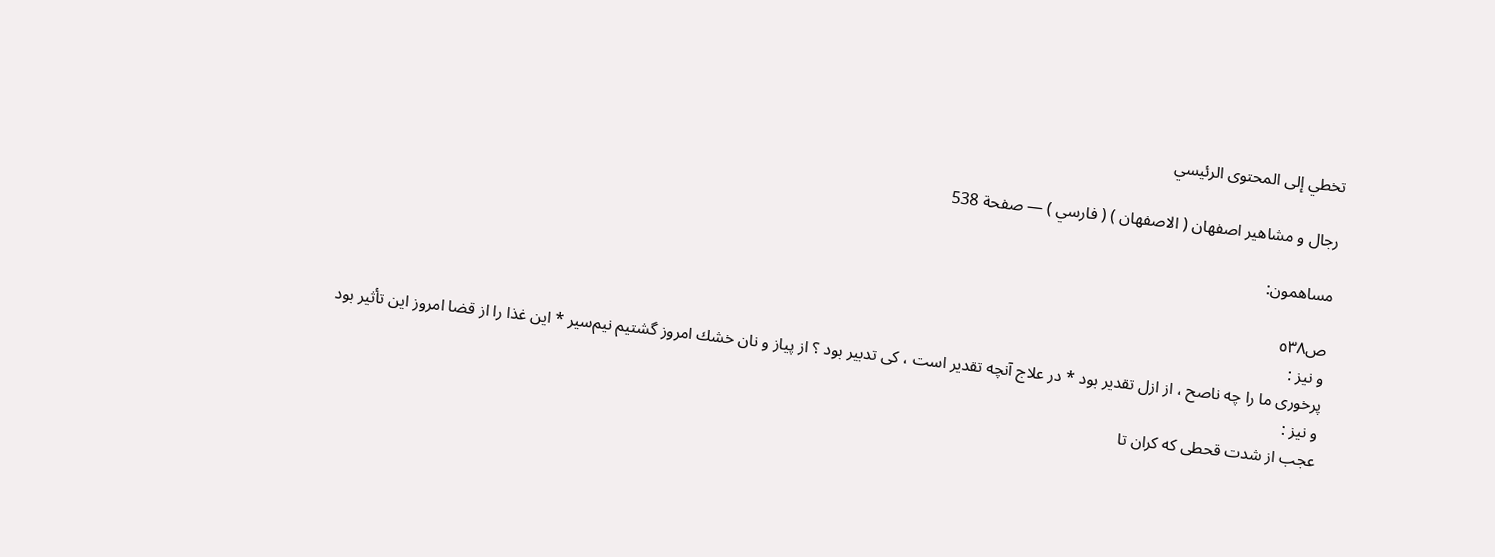تخطي إلى المحتوى الرئيسي

رجال و مشاهير اصفهان ( الاصفهان ) ( فارسي ) — صفحة 538

مساهمون:

ص٥٣٨
و نيز :
پرخورى ما را چه ناصح ، از ازل تقدير بود * در علاج آنچه تقدير است ، كى تدبير بود ؟ از پياز و نان خشك امروز گشتيم نيم‌سير * اين غذا را از قضا امروز اين تأثير بود
و نيز :
عجب از شدت قحطى كه كران تا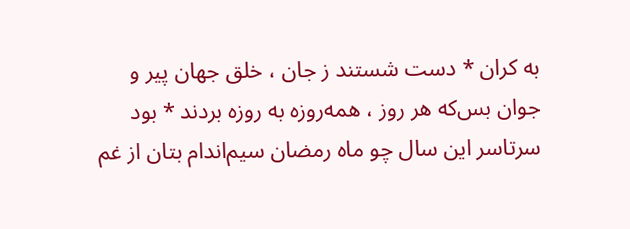به كران * دست شستند ز جان ، خلق جهان پير و جوان بس‌كه هر روز ، همه‌روزه به روزه بردند * بود سرتاسر اين سال چو ماه رمضان سيم‌اندام بتان از غم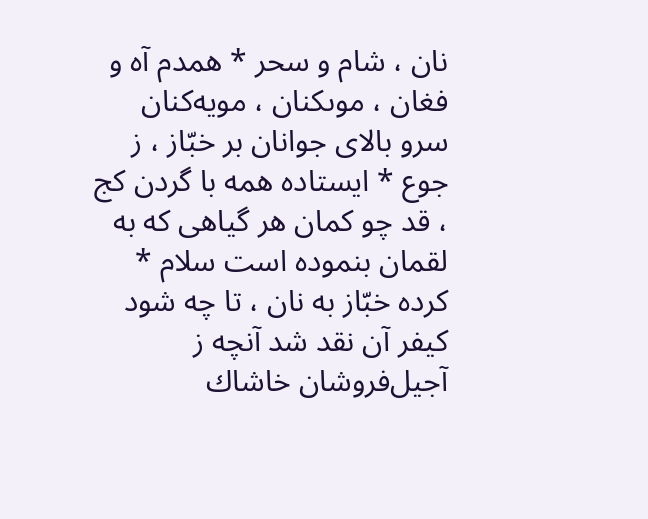نان ، شام و سحر * همدم آه و فغان ، موىكنان ، مويه‌كنان سرو بالاى جوانان بر خبّاز ، ز جوع * ايستاده همه با گردن كج ، قد چو كمان هر گياهى كه به لقمان بنموده است سلام * كرده خبّاز به نان ، تا چه شود كيفر آن نقد شد آنچه ز آجيل‌فروشان خاشاك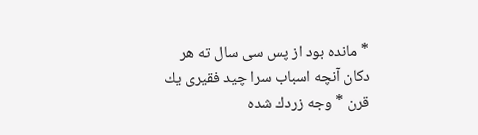* مانده بود از پس سى سال ته هر دكان آنچه اسباب سرا چيد فقيرى يك قرن * وجه زردك شده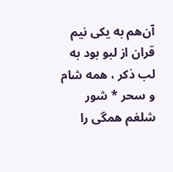آن‌هم به يكى نيم قران از لبو بود به لب ذكر ، همه شام و سحر * شور شلغم همگى را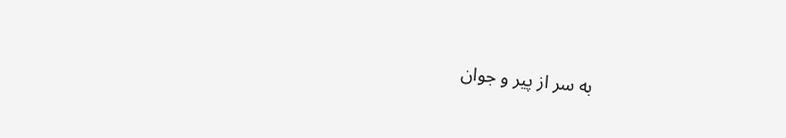به سر از پير و جوان